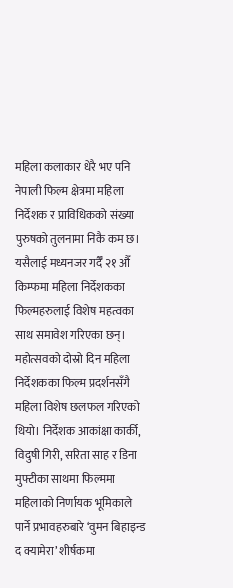महिला कलाकार धेरै भए पनि नेपाली फिल्म क्षेत्रमा महिला निर्देशक र प्राविधिकको संख्या पुरुषको तुलनामा निकै कम छ। यसैलाई मध्यनजर गर्दैँ २१ औँ किम्फमा महिला निर्देशकका फिल्महरुलाई विशेष महत्वका साथ समावेश गरिएका छन्।
महोत्सवको दोस्रो दिन महिला निर्देशकका फिल्म प्रदर्शनसँगै महिला विशेष छलफल गरिएको थियो। निर्देशक आकांक्षा कार्की, विदुषी गिरी, सरिता साह र डिना मुफ्टीका साथमा फिल्ममा महिलाको निर्णायक भूमिकाले पार्ने प्रभावहरुबारे ‘वुमन बिहाइन्ड द क्यामेरा’ शीर्षकमा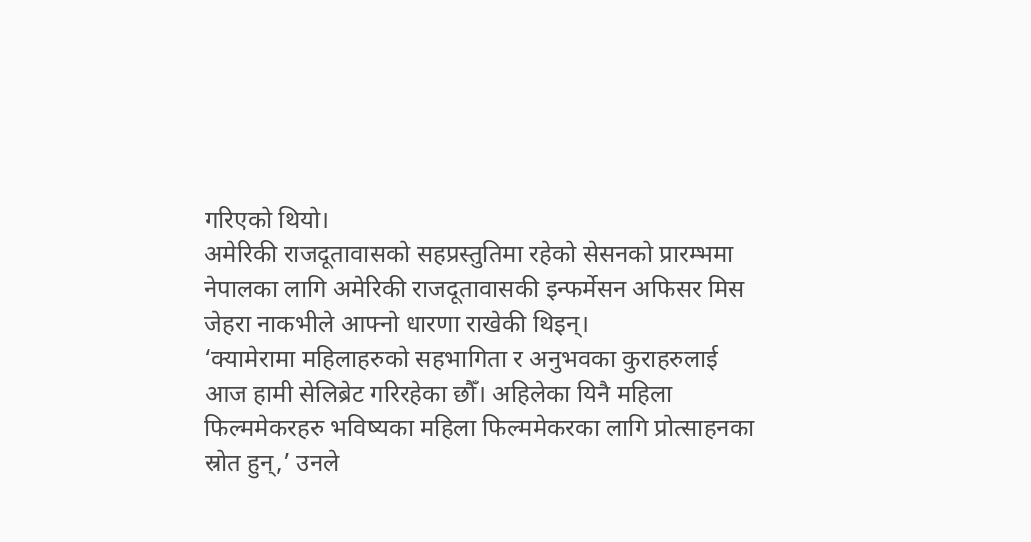गरिएको थियो।
अमेरिकी राजदूतावासको सहप्रस्तुतिमा रहेको सेसनको प्रारम्भमा नेपालका लागि अमेरिकी राजदूतावासकी इन्फर्मेसन अफिसर मिस जेहरा नाकभीले आफ्नो धारणा राखेकी थिइन्।
‘क्यामेरामा महिलाहरुको सहभागिता र अनुभवका कुराहरुलाई आज हामी सेलिब्रेट गरिरहेका छौँ। अहिलेका यिनै महिला फिल्ममेकरहरु भविष्यका महिला फिल्ममेकरका लागि प्रोत्साहनका स्रोत हुन्,’ उनले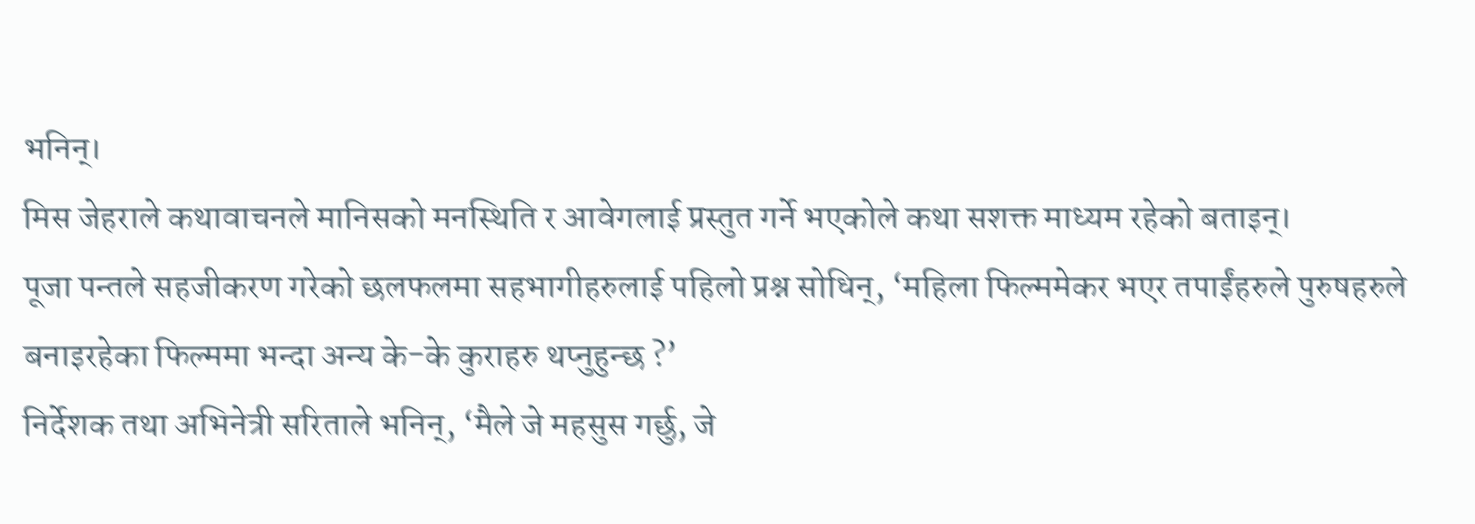भनिन्।
मिस जेहराले कथावाचनले मानिसको मनस्थिति र आवेगलाई प्रस्तुत गर्ने भएकोले कथा सशक्त माध्यम रहेको बताइन्।
पूजा पन्तले सहजीकरण गरेको छलफलमा सहभागीहरुलाई पहिलो प्रश्न सोधिन्, ‘महिला फिल्ममेकर भएर तपाईंहरुले पुरुषहरुले बनाइरहेका फिल्ममा भन्दा अन्य के-के कुराहरु थप्नुहुन्छ ?’
निर्देशक तथा अभिनेत्री सरिताले भनिन्, ‘मैले जे महसुस गर्छु, जे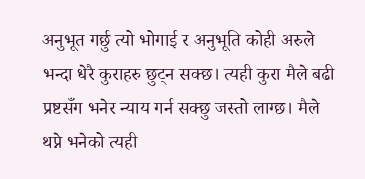अनुभूत गर्छु त्यो भोगाई र अनुभूति कोही अरुले भन्दा धेरै कुराहरु छुट्न सक्छ। त्यही कुरा मैले बढी प्रष्टसँग भनेर न्याय गर्न सक्छु जस्तो लाग्छ। मैले थप्ने भनेको त्यही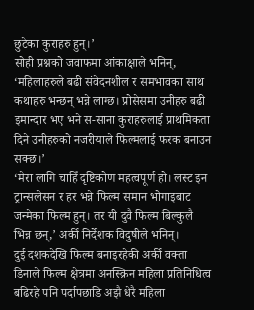छुटेका कुराहरु हुन्।’
सोही प्रश्नको जवाफमा आंकाक्षाले भनिन्, ‘महिलाहरुले बढी संवेदनशील र समभावका साथ कथाहरु भन्छन् भन्ने लाग्छ। प्रोसेसमा उनीहरु बढी इमान्दार भए भने स-साना कुराहरुलाई प्राथमिकता दिने उनीहरुको नजरीयाले फिल्मलाई फरक बनाउन सक्छ।’
‘मेरा लागि चाहिँ दृष्टिकोण महत्वपूर्ण हो। लस्ट इन ट्रान्सलेसन र हर भन्ने फिल्म समान भोगाइबाट जन्मेका फिल्म हुन्। तर यी दुवै फिल्म बिल्कुलै भिन्न छन्,’ अर्की निर्देशक विदुषीले भनिन्।
दुई दशकदेखि फिल्म बनाइरहेकी अर्की वक्ता डिनाले फिल्म क्षेत्रमा अनस्क्रिन महिला प्रतिनिधित्व बढिरहे पनि पर्दापछाडि अझै धेरै महिला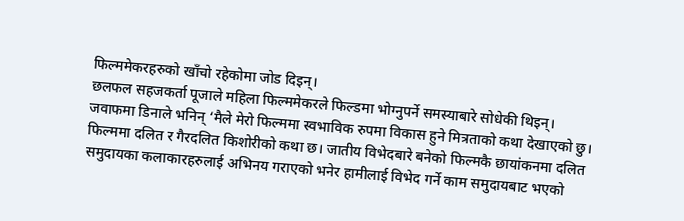फिल्ममेकरहरुको खाँचो रहेकोमा जोड दिइन्।
छलफल सहजकर्ता पूजाले महिला फिल्ममेकरले फिल्डमा भोग्नुपर्ने समस्याबारे सोधेकी थिइन्।
जवाफमा डिनाले भनिन् ‘मैले मेरो फिल्ममा स्वभाविक रुपमा विकास हुने मित्रताको कथा देखाएको छु। फिल्ममा दलित र गैरदलित किशोरीको कथा छ। जातीय विभेदबारे बनेको फिल्मकै छायांकनमा दलित समुदायका कलाकारहरुलाई अभिनय गराएको भनेर हामीलाई विभेद गर्ने काम समुदायबाट भएको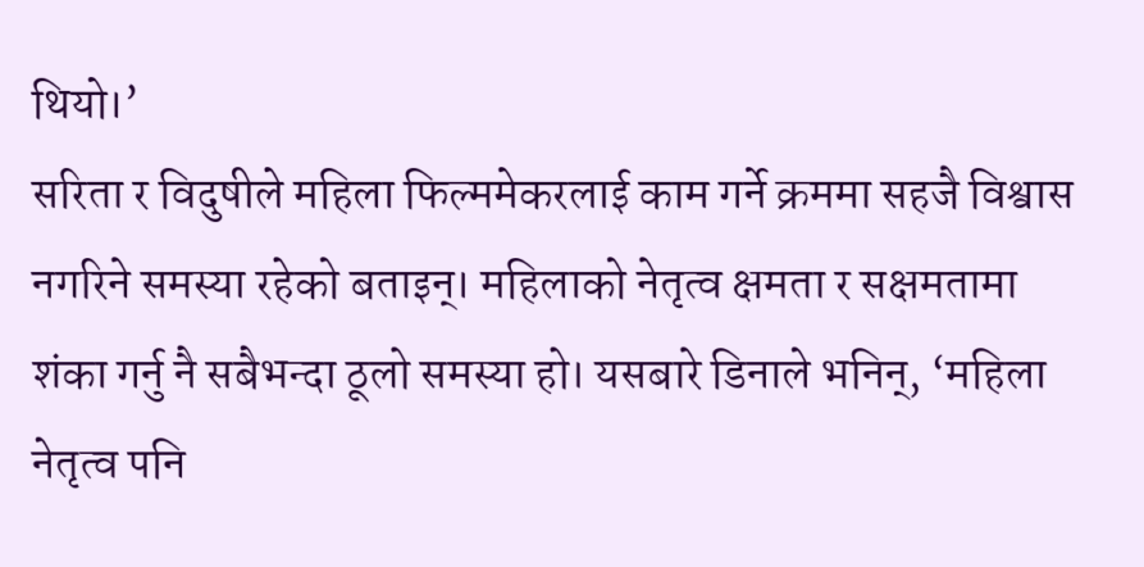थियो।’
सरिता र विदुषीले महिला फिल्ममेकरलाई काम गर्ने क्रममा सहजै विश्वास नगरिने समस्या रहेको बताइन्। महिलाको नेतृत्व क्षमता र सक्षमतामा शंका गर्नु नै सबैभन्दा ठूलो समस्या हो। यसबारे डिनाले भनिन्, ‘महिला नेतृत्व पनि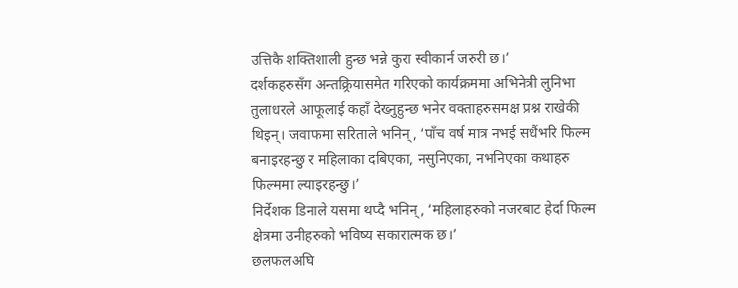उत्तिकै शक्तिशाली हुन्छ भन्ने कुरा स्वीकार्न जरुरी छ।’
दर्शकहरुसँग अन्तक्र्रियासमेत गरिएको कार्यक्रममा अभिनेत्री लुनिभा तुलाधरले आफूलाई कहाँ देख्नुहुन्छ भनेर वक्ताहरुसमक्ष प्रश्न राखेकी थिइन्। जवाफमा सरिताले भनिन्, ‘पाँच वर्ष मात्र नभई सधैंभरि फिल्म बनाइरहन्छु र महिलाका दबिएका, नसुनिएका, नभनिएका कथाहरु फिल्ममा ल्याइरहन्छु।’
निर्देशक डिनाले यसमा थप्दै भनिन्, ‘महिलाहरुको नजरबाट हेर्दा फिल्म क्षेत्रमा उनीहरुको भविष्य सकारात्मक छ।’
छलफलअघि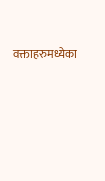वक्ताहरुमध्येका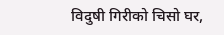विदुषी गिरीको चिसो घर,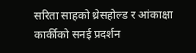सरिता साहको थ्रेसहोल्ड र आंकाक्षा कार्कीको सनई प्रदर्शन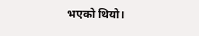भएको थियो।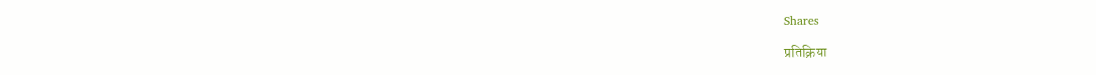Shares

प्रतिक्रिया